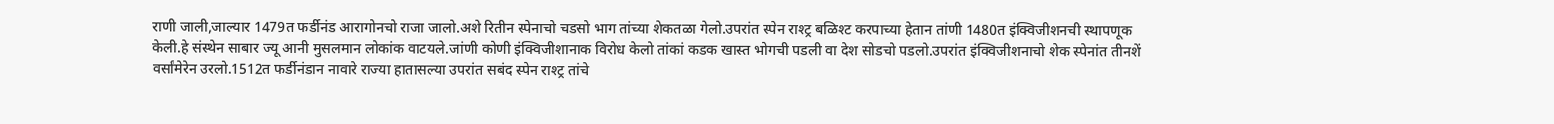राणी जाली,जाल्यार 1479त फर्डीनंड आरागोनचो राजा जालो.अशे रितीन स्पेनाचो चडसो भाग तांच्या शेकतळा गेलो.उपरांत स्पेन राश्ट्र बळिश्ट करपाच्या हेतान तांणी 1480त इंक्विजीशनची स्थापणूक केली.हे संस्थेन साबार ज्यू आनी मुसलमान लोकांक वाटयले.जांणी कोणी इंक्विजीशानाक विरोध केलो तांकां कडक खास्त भोगची पडली वा देश सोडचो पडलो.उपरांत इंक्विजीशनाचो शेक स्पेनांत तीनशें वर्सांमेरेन उरलो.1512त फर्डीनंडान नावारे राज्या हातासल्या उपरांत सबंद स्पेन राश्ट्र तांचे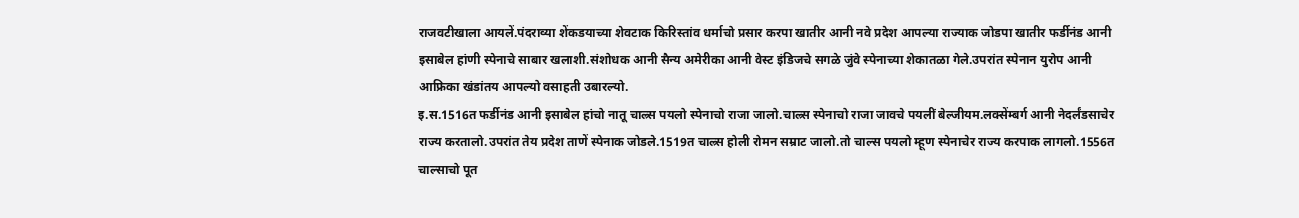राजवटीखाला आयलें.पंदराव्या शेंकडयाच्या शेवटाक किरिस्तांव धर्माचो प्रसार करपा खातीर आनी नवे प्रदेश आपल्या राज्याक जोडपा खातीर फर्डीनंड आनी इसाबेल हांणी स्पेनाचे साबार खलाशी.संशोधक आनी सैन्य अमेरीका आनी वेस्ट इंडिजचे सगळे जुंवे स्पेनाच्या शेकातळा गेले.उपरांत स्पेनान युरोप आनी आफ्रिका खंडांतय आपल्यो वसाहती उबारल्यो.
इ.स.1516त फर्डीनंड आनी इसाबेल हांचो नातू चाल्र्स पयलो स्पेनाचो राजा जालो.चाल्र्स स्पेनाचो राजा जावचे पयलीं बेल्जीयम.लक्सेंम्बर्ग आनी नेदर्लंडसाचेर राज्य करतालो.उपरांत तेय प्रदेश ताणें स्पेनाक जोडले.1519त चाल्र्स होली रोमन सम्राट जालो.तो चाल्स पयलो म्हूण स्पेनाचेर राज्य करपाक लागलो.1556त चाल्साचो पूत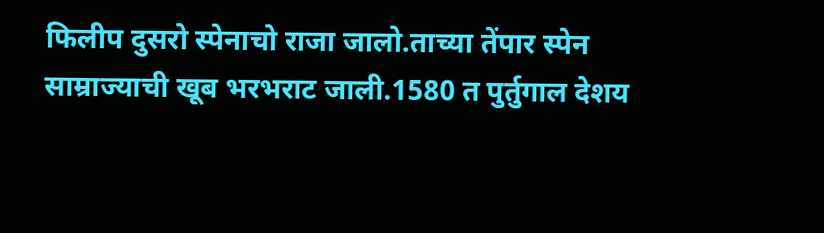फिलीप दुसरो स्पेनाचो राजा जालो.ताच्या तेंपार स्पेन साम्राज्याची खूब भरभराट जाली.1580 त पुर्तुगाल देशय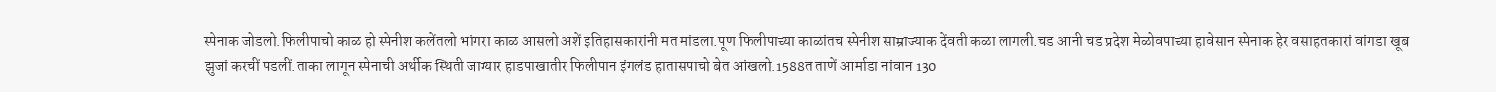स्पेनाक जोडलो.फिलीपाचो काळ हो स्पेनीश कलेंतलो भांगरा काळ आसलो अशें इतिहासकारांनी मत मांडला.पूण फिलीपाच्या काळांतच स्पेनीश साम्राज्याक देंवती कळा लागली.चड आनी चड प्रदेश मेळोवपाच्या हावेसान स्पेनाक हेर वसाहतकारां वांगडा खूब झुजां करचीं पडलीं.ताका लागून स्पेनाची अर्थीक स्थिती जाग्यार हाडपाखातीर फिलीपान इंगलंड हातासपाचो बेत आंखलो.1588त ताणें आर्माडा नांवान 130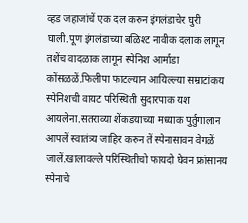व्हड जहाजांचें एक दल करुन इंगलंडाचेर घुरी घाली.पूण इंगलंडाच्या बळिश्ट नावीक दलाक लागून तशेंच वादळाक लागून स्पेनिश आर्माडा कोंसळळें.फिलीपा फाटल्यान आयिल्ल्या सम्राटांकय स्पेनिशची वायट परिस्थिती सुदारपाक यश आयलेना.सतराव्या शेंकडयाच्या मध्याक पुर्तुगालान आपलें स्वातंत्र्य जाहिर करुन तें स्पेनासावन वेगळें जालें.खालावल्ले परिस्थितीचो फायदो घेवन फ्रांसानय स्पेनाचे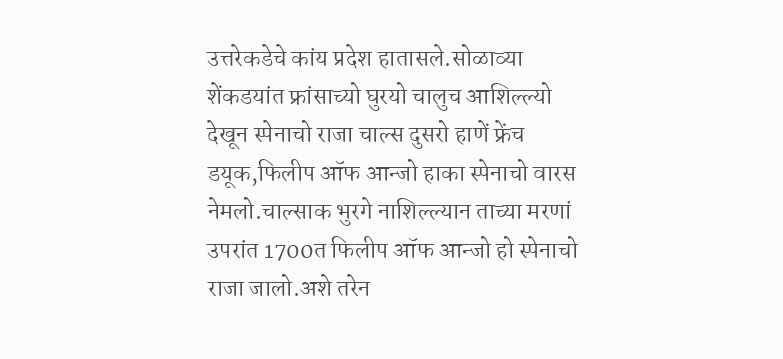उत्तरेकडेचे कांय प्रदेश हातासले.सोळाव्या शेंकडयांत फ्रांसाच्यो घुरयो चालुच आशिल्ल्यो देखून स्पेनाचो राजा चाल्स दुसरो हाणें फ्रेंच डयूक,फिलीप ऑफ आन्जो हाका स्पेनाचो वारस नेमलो.चाल्साक भुरगे नाशिल्ल्यान ताच्या मरणां उपरांत 1700त फिलीप ऑफ आन्जो हो स्पेनाचो राजा जालो.अशे तरेन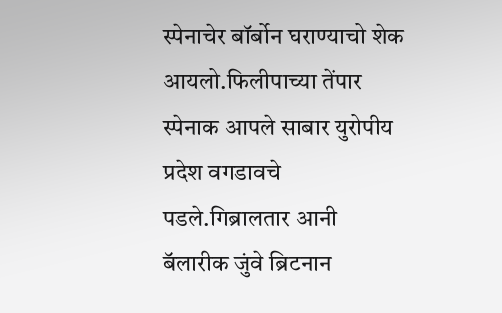स्पेनाचेर बॉर्बोन घराण्याचो शेक आयलो.फिलीपाच्या तेंपार स्पेनाक आपले साबार युरोपीय प्रदेश वगडावचे पडले.गिब्रालतार आनी बॅलारीक जुंवे ब्रिटनान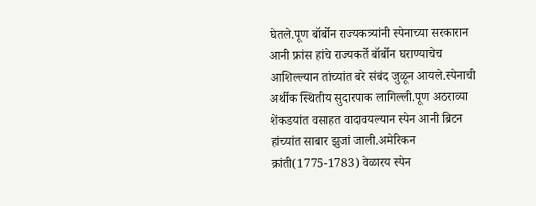घेतले.पूण बॉर्बोन राज्यकत्र्यांनी स्पेनाच्या सरकारान आनी फ्रांस हांचे राज्यकर्ते बॉर्बोन घराण्याचेच आशिल्ल्यान तांच्यांत बरे संबंद जुळून आयले.स्पेनाची अर्थीक स्थितीय सुदारपाक लागिल्ली.पूण अठराव्या शेंकडयांत वसाहत वादावयल्यान स्पेन आनी ब्रिटन हांच्यांत साबार झुजां जाली.अमेरिकन क्रांती(1775-1783) वेळारय स्पेन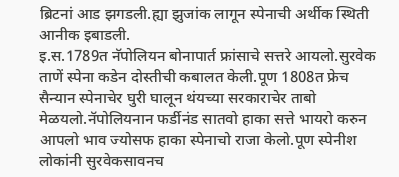ब्रिटनां आड झगडली.ह्या झुजांक लागून स्पेनाची अर्थीक स्थिती आनीक इबाडली.
इ.स.1789त नॅपोलियन बोनापार्त फ्रांसाचे सत्तरे आयलो.सुरवेक ताणें स्पेना कडेन दोस्तीची कबालत केली.पूण 1808त फ्रेच सैन्यान स्पेनाचेर घुरी घालून थंयच्या सरकाराचेर ताबो मेळयलो.नॅपोलियनान फर्डीनंड सातवो हाका सत्ते भायरो करुन आपलो भाव ज्योसफ हाका स्पेनाचो राजा केलो.पूण स्पेनीश लोकांनी सुरवेकसावनच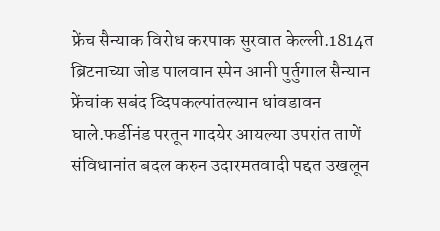फ्रेंच सैन्याक विरोध करपाक सुरवात केल्ली.1814त ब्रिटनाच्या जोड पालवान स्पेन आनी पुर्तुगाल सैन्यान फ्रेंचांक सबंद व्दिपकल्पांतल्यान धांवडावन घाले.फर्डीनंड परतून गादयेर आयल्या उपरांत ताणें संविधानांत बदल करुन उदारमतवादी पद्दत उखलून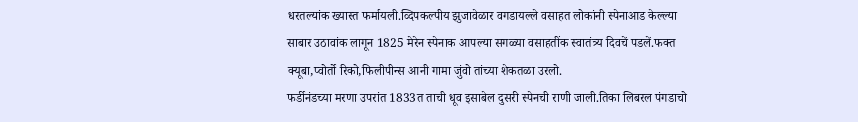धरतल्यांक ख्यास्त फर्मायली.व्दिपकल्पीय झुजावेळार वगडायल्ले वसाहत लोकांनी स्पेनाआड केल्ल्या साबार उठावांक लागून 1825 मेरेन स्पेनाक आपल्या सगळ्या वसाहतींक स्वातंत्र्य दिवचें पडलें.फक्त क्यूबा,प्वोर्तो रिको,फिलीपीन्स आनी गामा जुंवो तांच्या शेकतळा उरलो.
फर्डीनंडच्या मरणा उपरांत 1833त ताची धूव इसाबेल दुसरी स्पेनची राणी जाली.तिका लिबरल पंगडाचो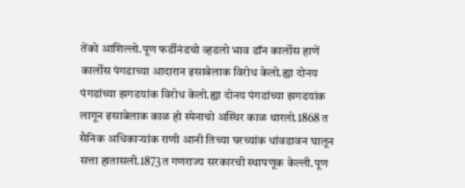तेंको आशिल्लो.पूण फर्डीनंडचो व्हडलो भाव डॉन कार्लोस हाणें कार्लोस पंगडाच्या आदारान इसाबेलाक विरोध केलो.ह्या दोनय पंगडांच्या झगडयांक विरोध केलो.ह्या दोनय पंगडांच्या झगडयांक लागून इसाबेलाक काळ हो स्पेनाचो अस्थिर काळ थारलो.1868 त सैनिक अधिकाऱ्यांक राणी आनी तिच्या घरच्यांक धांवडावन घालून सत्ता हातासली.1873त गणराज्य सरकारची स्थापणूक केल्ली.पूण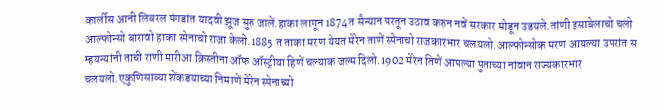कार्लीस आनी लिबरल पंगडांत यादवी झूज सुरु जालें.हाका लागून 1874त सैन्यान परतून उठाव करुन नवें सरकार मोडून उडयले.तांणी इसाबेलाचो चलो आल्फोन्सो बारावो हाका स्पेनाचो राजा केलो.1885 त ताका मरण येयत मेरेन ताणें स्पेनाचो राजकारभार चलयलो.आल्फोन्सोक मरण आयल्या उपरांत स म्हयन्यांनी ताची राणी मारीआ क्रिस्तीना ऑफ ऑस्ट्रीया हिणें चल्याक जल्म दिलो.1902 मेरेन तिणें आपल्या पुताच्या नांवान राज्यकारभार चलयलो.एकुणिसाव्या शेंकडयाच्या निमाणें मेरेन स्पेनाच्यो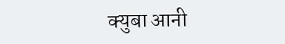क्युबा आनी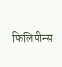फिलिपीन्स